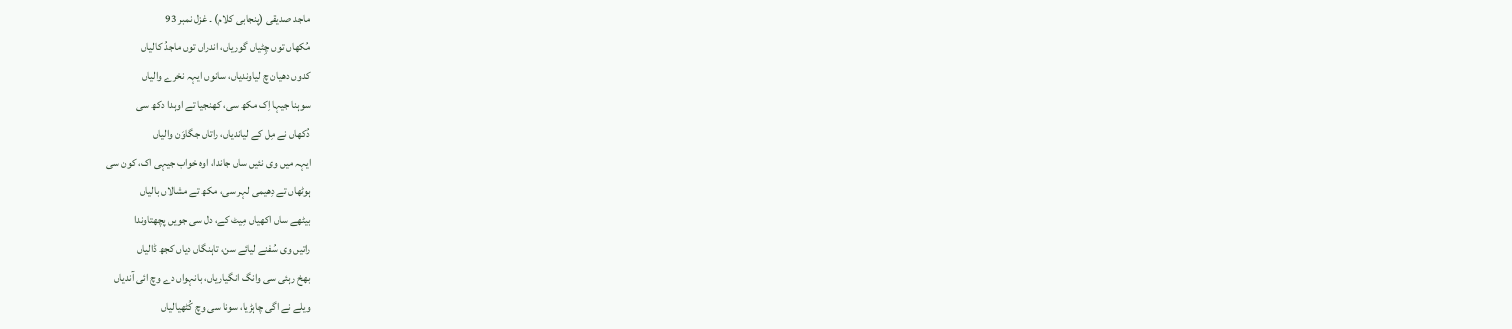ماجد صدیقی (پنجابی کلام) ۔ غزل نمبر 93
مُکھاں توں چِٹیاں گوریاں، اندراں توں ماجدُ کالیاں
کدوں دھیان چ لیاوندیاں، سانوں ایہہ نخرے والیاں
سوہنا جیہا اِک مکھ سی، کھنجیا تے اوہدا دکھ سی
دُکھاں نے مِل کے لیاندیاں، راتاں جگاوَن والیاں
ایہہ میں وی نئیں ساں جاندا، اوہ خواب جیہی اک، کون سی
ہوٹھاں تے دِھیمی لہر سی، مکھ تے مشالاں بالیاں
بیٹھے ساں اکھیاں مِیٹ کے، دل سی جویں پچھتاوندا
راتیں وی سُفنے لیائے سن، تاہنگاں دیاں کجھ ڈالیاں
بھخ رہئی سی وانگ انگیاریاں، بانہواں دے وچ ائی آندیاں
ویلے نے اگی چاہڑیا، سونا سی وچ کُٹھیالیاں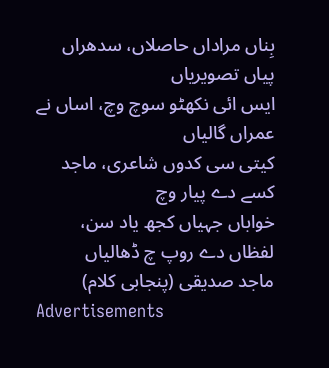بِناں مراداں حاصلاں، سدھراں پیاں تصویریاں
ایس ائی نکھٹو سوچ وچ، اساں نے عمراں گالیاں
کیتی سی کدوں شاعری، ماجد کسے دے پیار وچ
خواباں جہیاں کجھ یاد سن، لفظاں دے روپ چ ڈھالیاں
ماجد صدیقی (پنجابی کلام)
Advertisements